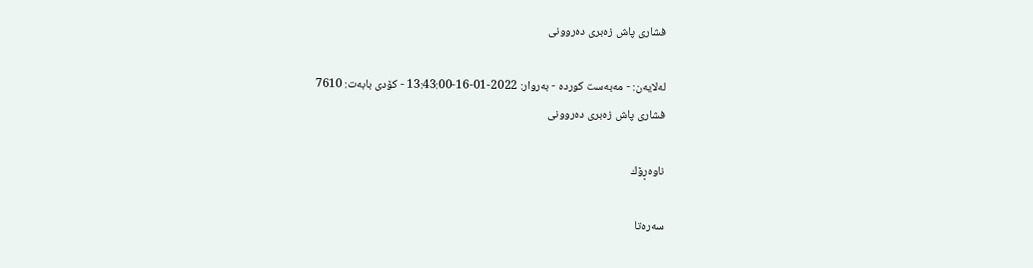فشاری پاش زەبری دەروونی

له‌لایه‌ن: - مەبەست کوردە - به‌روار: 2022-01-16-13:43:00 - کۆدی بابەت: 7610
فشاری پاش زەبری دەروونی

ناوه‌ڕۆك

سەرەتا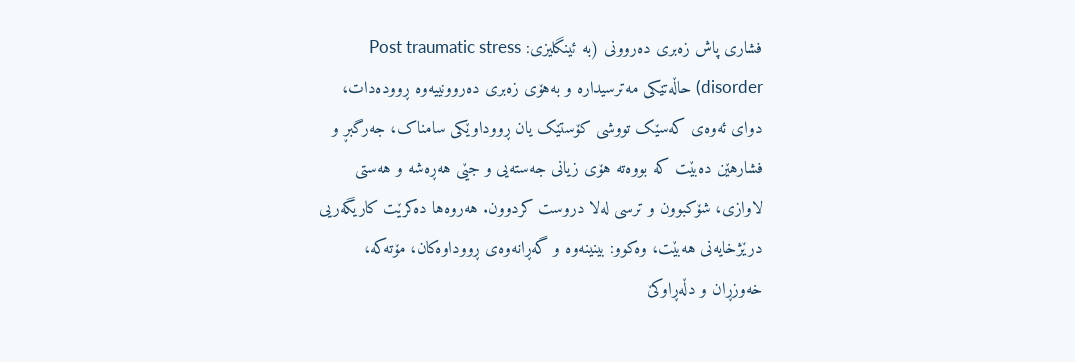فشاری پاش زەبری دەروونی (بە ئینگلیزی: Post traumatic stress disorder) حاڵەتێکی مەترسیدارە و بەهۆی زەبری دەروونییەوە ڕوودەدات، دوای ئەوەی کەسێک تووشی کۆستێک یان ڕووداوێکی سامناک، جەرگبڕ و فشارهێن دەبێت کە بووەتە هۆی زیانی جەستەیی و جێی هەڕەشە و هەستی لاوازی، شۆکبوون و ترسی لەلا دروست کردوون. هەروەها دەکرێت کاریگەریی درێژخایەنی هەبێت، وەکوو: بینینەوە و گەڕانەوەی ڕووداوەکان، مۆتەکە، خەوزڕان و دڵەڕاوکێ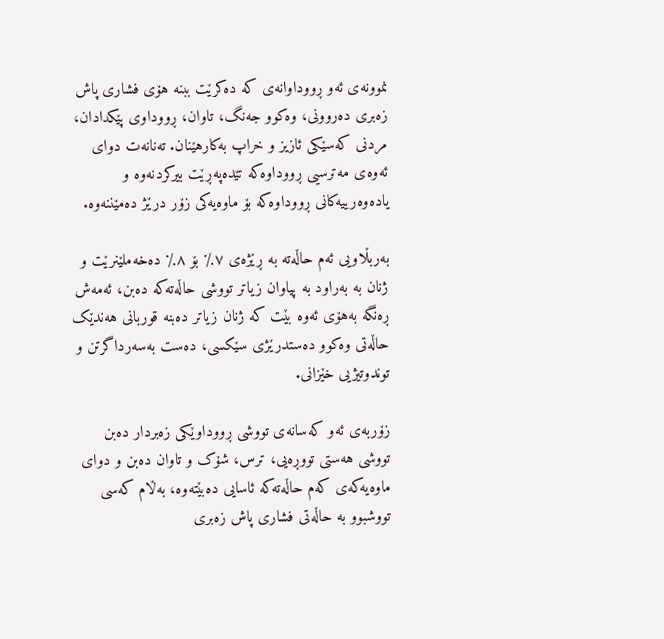نموونەی ئەو ڕووداوانەی کە دەکرێت ببنە هۆی فشاری پاش زەبری دەروونی، وەکوو جەنگ، تاوان، ڕووداوی پێکدادان، مردنی کەسێکی ئازیز و خراپ بەکارهێنان. تەنانەت دوای ئەوەی مەترسیی ڕووداوەکە تێدەپەڕێت بیرکردنەوە و یادەوەرییەکانی ڕووداوەکە بۆ ماوەیەکی زۆر درێژ دەمێننەوە.

بەربڵاویی ئەم حاڵەتە بە ڕێژەی ٧٪ بۆ ٨٪ دەخەملێنرێت و ژنان بە بەراود بە پیاوان زیاتر تووشی حاڵەتەکە دەبن، ئەمەش ڕەنگە بەهۆی ئەوە بێت کە ژنان زیاتر دەبنە قوربانی هەندێک حاڵەتی وەکوو دەستدرێژی سێکسی، دەست بەسەرداگرتن و توندوتیژیی خێزانی.

زۆربەی ئەو کەسانەی تووشی ڕووداوێکی زەبردار دەبن تووشی هەستی تووڕەیی، ترس، شۆک و تاوان دەبن و دوای ماوەیەکەی کەم حاڵەتەکە ئاسایی دەبێتەوە، بەڵام کەسی تووشبوو بە حاڵەتی فشاری پاش زەبری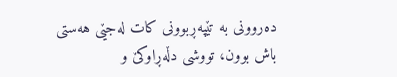دەروونی بە تێپەڕبوونی کات لەجێی هەستی باش بوون، تووشی دڵەڕاوکێ و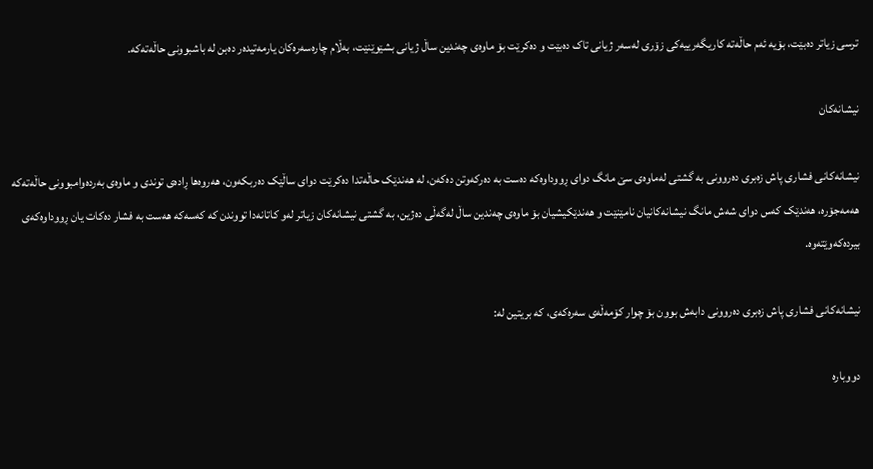ترسی زیاتر دەبێت، بۆیە ئەم حاڵەتە کاریگەرییەکی زۆری لەسەر ژیانی تاک دەبێت و دەکرێت بۆ ماوەی چەندین ساڵ ژیانی بشێوێنێت، بەڵام چارەسەرەکان یارمەتیدەر دەبن لە باشبوونی حاڵەتەکە.

نیشانەکان

نیشانەکانی فشاری پاش زەبری دەروونی بە گشتی لەماوەی سێ مانگ دوای ڕووداوەکە دەست بە دەرکەوتن دەکەن، لە هەندێک حاڵەتدا دەکرێت دوای ساڵێک دەربکەون، هەروەها ڕادەی توندی و ماوەی بەردەوامبوونی حاڵەتەکە هەمەجۆرە، هەندێک کەس دوای شەش مانگ نیشانەکانیان نامێنێت و هەندێکیشیان بۆ ماوەی چەندین ساڵ لەگەڵی دەژین، بە گشتی نیشانەکان زیاتر لەو کاتانەدا تووندن کە کەسەکە هەست بە فشار دەکات یان ڕووداوەکەی بیردەکەوێتەوە.

نیشانەکانی فشاری پاش زەبری دەروونی دابەش بوون بۆ چوار کۆمەڵەی سەرەکەی، کە بریتین لە:

دووبارە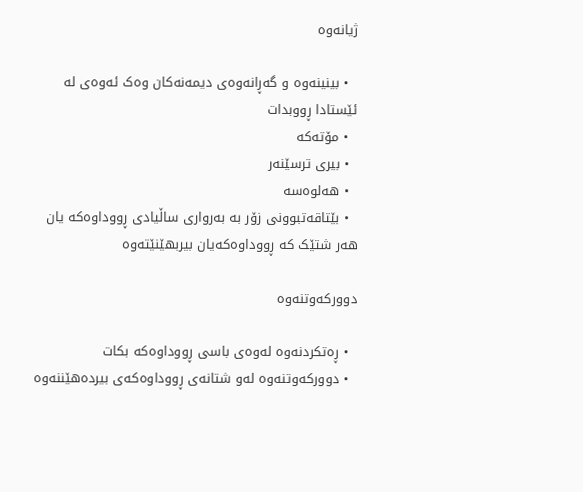ژیانەوە

  • بینینەوە و گەڕانەوەی دیمەنەکان وەک ئەوەی لە ئێستادا ڕووبدات
  • مۆتەکە
  • بیری ترسێنەر
  • هەلوەسە
  • بێتاقەتبوونی زۆر بە بەرواری ساڵیادی ڕووداوەکە یان هەر شتێک کە ڕووداوەکەیان بیربهێنێتەوە

دوورکەوتنەوە

  • ڕەتکردنەوە لەوەی باسی ڕووداوەکە بکات
  • دوورکەوتنەوە لەو شتانەی ڕووداوەکەی بیردەهێننەوە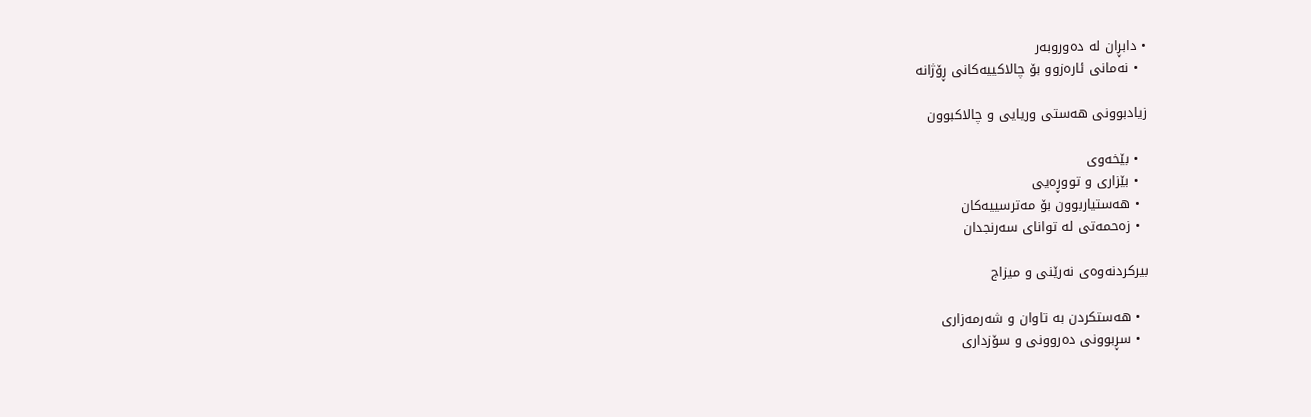• دابڕان لە دەوروبەر
  • نەمانی ئارەزوو بۆ چالاکییەکانی ڕۆژانە

زیادبوونی هەستی وریایی و چالاکبوون

  • بێخەوی
  • بێزاری و تووڕەیی
  • هەستیاربوون بۆ مەترسییەکان
  • زەحمەتی لە توانای سەرنجدان

بیرکردنەوەی نەرێنی و میزاج

  • هەستکردن بە تاوان و شەرمەزاری
  • سڕبوونی دەروونی و سۆزداری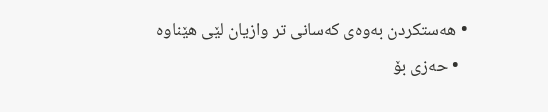• هەستکردن بەوەی کەسانی تر وازیان لێی هێناوە
  • حەزی بۆ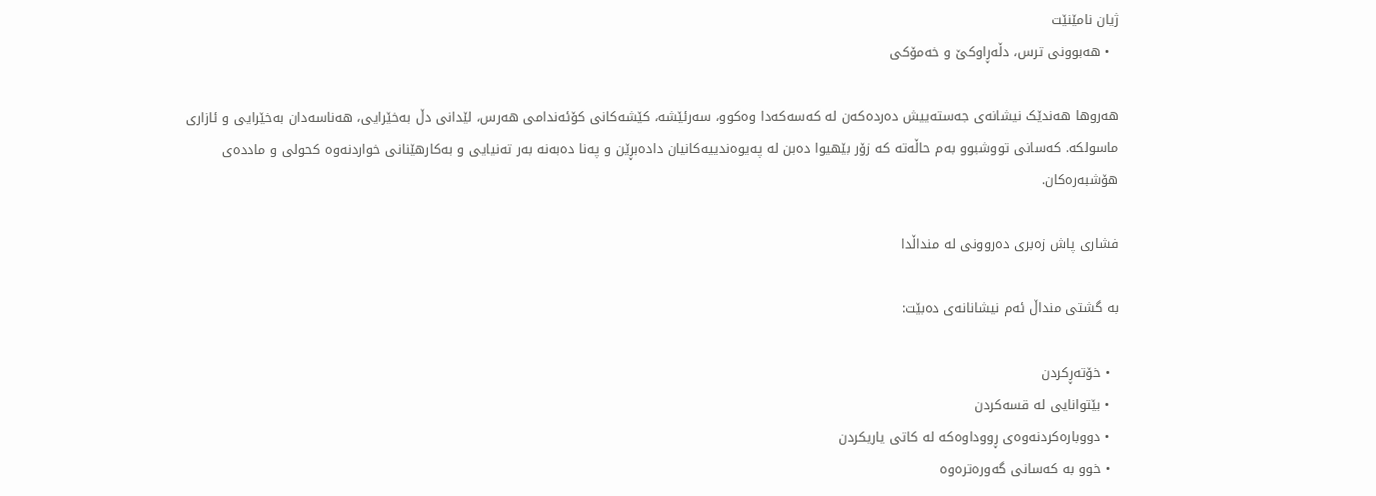ژیان نامێنێت
  • هەبوونی ترس، دڵەڕاوکێ و خەمۆکی

هەروها هەندێک نیشانەی جەستەییش دەردەکەن لە کەسەکەدا وەکوو، سەرئێشە، کێشەکانی کۆئەندامی هەرس، لێدانی دڵ بەخێرایی، هەناسەدان بەخێرایی و ئازاری ماسولکە. کەسانی تووشبوو بەم حاڵەتە کە زۆر بێهیوا دەبن لە پەیوەندییەکانیان دادەبڕێن و پەنا دەبەنە بەر تەنیایی و بەکارهێنانی خواردنەوە کحولی و ماددەی هۆشبەرەکان.

فشاری پاش زەبری دەروونی لە منداڵدا

بە گشتی منداڵ ئەم نیشانانەی دەبێت:

  • خۆتەڕکردن
  • بێتوانایی لە قسەکردن
  • دووبارەکردنەوەی ڕووداوەکە لە کاتی یاریکردن
  • خوو بە کەسانی گەورەترەوە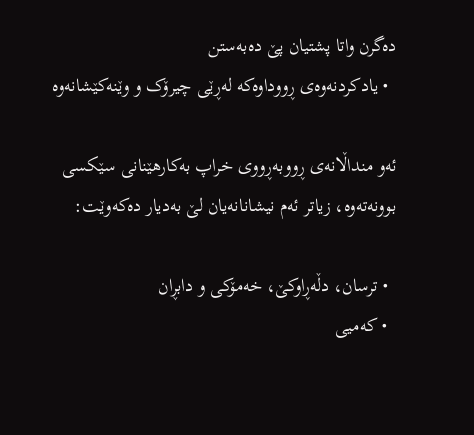دەگرن واتا پشتیان پێ دەبەستن
  • یادکردنەوەی ڕووداوەکە لەڕێی چیرۆک و وێنەکێشانەوە

ئەو منداڵانەی ڕووبەڕووی خراپ بەکارهێنانی سێکسی بوونەتەوە، زیاتر ئەم نیشانانەیان لێ بەدیار دەکەوێت:

  • ترسان، دڵەڕاوکێ، خەمۆکی و دابڕان
  • کەمیی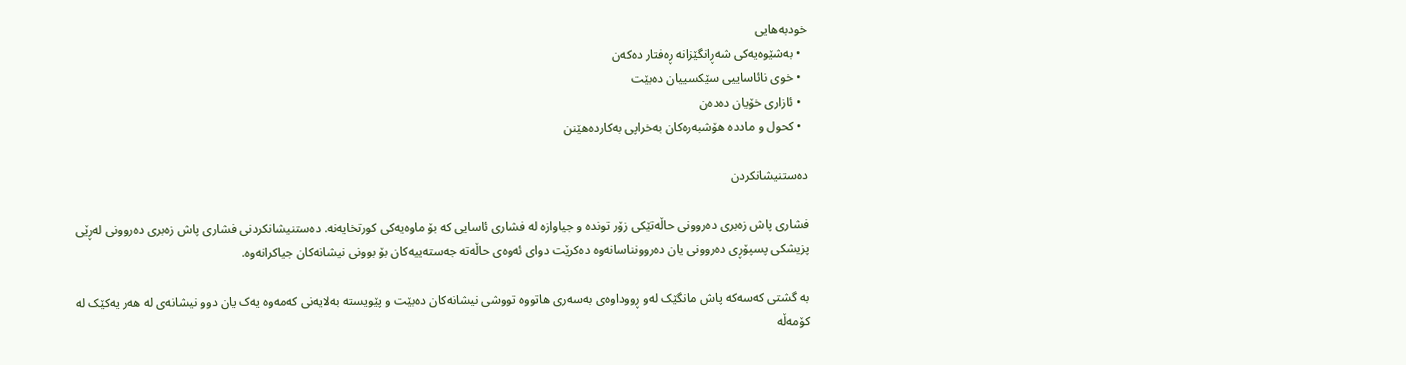خودبەهایی
  • بەشێوەیەکی شەڕانگێزانە ڕەفتار دەکەن
  • خوی نائاساییی سێکسییان دەبێت
  • ئازاری خۆیان دەدەن
  • کحول و ماددە هۆشبەرەکان بەخراپی بەکاردەهێنن

دەستنیشانکردن

فشاری پاش زەبری دەروونی حاڵەتێکی زۆر توندە و جیاوازە لە فشاری ئاسایی کە بۆ ماوەیەکی کورتخایەنە. دەستنیشانکردنی فشاری پاش زەبری دەروونی لەڕێی پزیشکی پسپۆڕی دەروونی یان دەروونناسانەوە دەکرێت دوای ئەوەی حاڵەتە جەستەییەکان بۆ بوونی نیشانەکان جیاکرانەوە.

بە گشتی کەسەکە پاش مانگێک لەو ڕووداوەی بەسەری هاتووە تووشی نیشانەکان دەبێت و پێویستە بەلایەنی کەمەوە یەک یان دوو نیشانەی لە هەر یەکێک لە کۆمەڵە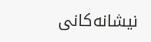نیشانەکانی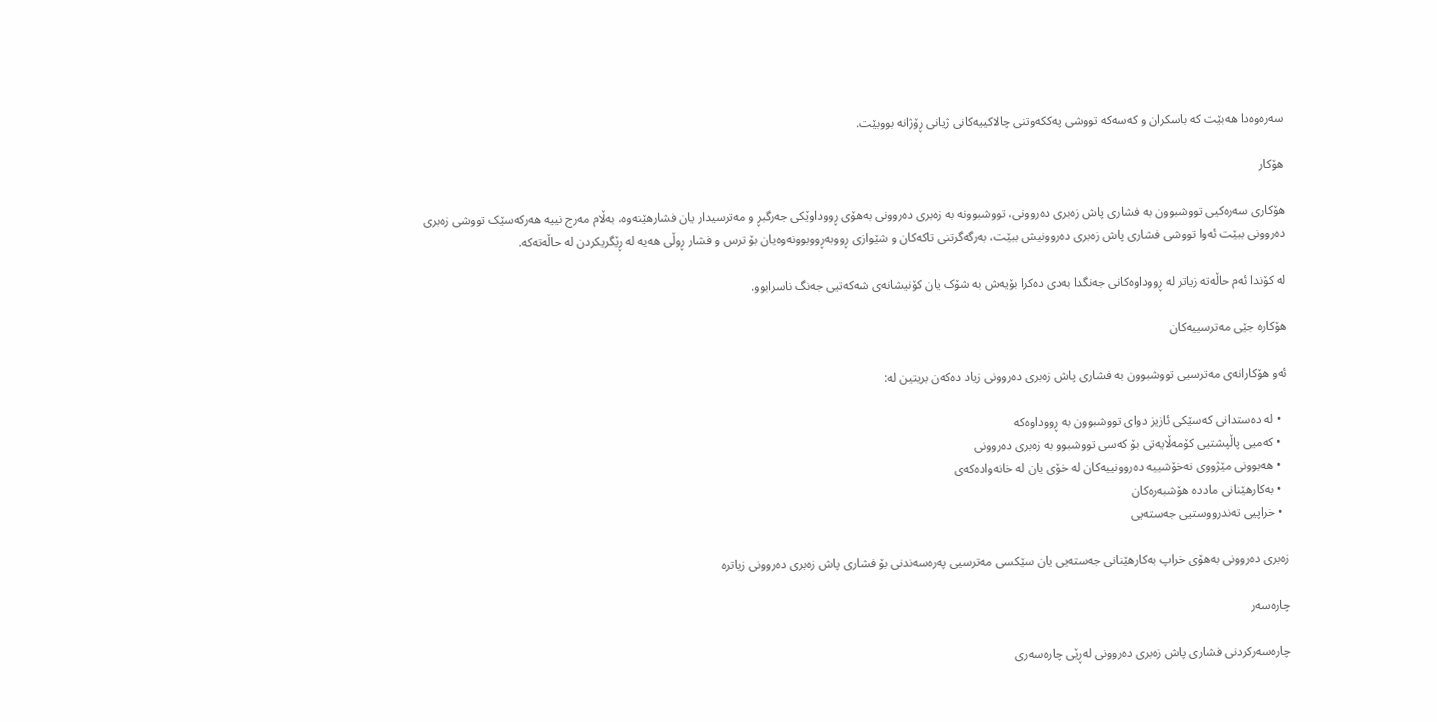سەرەوەدا هەبێت کە باسکران و کەسەکە تووشی پەککەوتنی چالاکییەکانی ژیانی ڕۆژانە بووبێت.

هۆکار

هۆکاری سەرەکیی تووشبوون بە فشاری پاش زەبری دەروونی، تووشبوونە بە زەبری دەروونی بەهۆی ڕووداوێکی جەرگبڕ و مەترسیدار یان فشارهێنەوە، بەڵام مەرج نییە هەرکەسێک تووشی زەبری دەروونی ببێت ئەوا تووشی فشاری پاش زەبری دەروونیش ببێت، بەرگەگرتنی تاکەکان و شێوازی ڕووبەڕووبوونەوەیان بۆ ترس و فشار ڕوڵی هەیە لە ڕێگریکردن لە حاڵەتەکە.

لە کۆندا ئەم حاڵەتە زیاتر لە ڕووداوەکانی جەنگدا بەدی دەکرا بۆیەش بە شۆک یان کۆنیشانەی شەکەتیی جەنگ ناسرابوو.

هۆکارە جێی مەترسییەکان

ئەو هۆکارانەی مەترسیی تووشبوون بە فشاری پاش زەبری دەروونی زیاد دەکەن بریتین لە:

  • لە دەستدانی کەسێکی ئازیز دوای تووشبوون بە ڕووداوەکە
  • کەمیی پاڵپشتیی کۆمەڵایەتی بۆ کەسی تووشبوو بە زەبری دەروونی
  • هەبوونی مێژووی نەخۆشییە دەروونییەکان لە خۆی یان لە خانەوادەکەی
  • بەکارهێنانی ماددە هۆشبەرەکان
  • خراپیی تەندرووستیی جەستەیی

زەبری دەروونی بەهۆی خراپ بەکارهێنانی جەستەیی یان سێکسی مەترسیی پەرەسەندنی بۆ فشاری پاش زەبری دەروونی زیاترە

چارەسەر

چارەسەرکردنی فشاری پاش زەبری دەروونی لەڕێی چارەسەری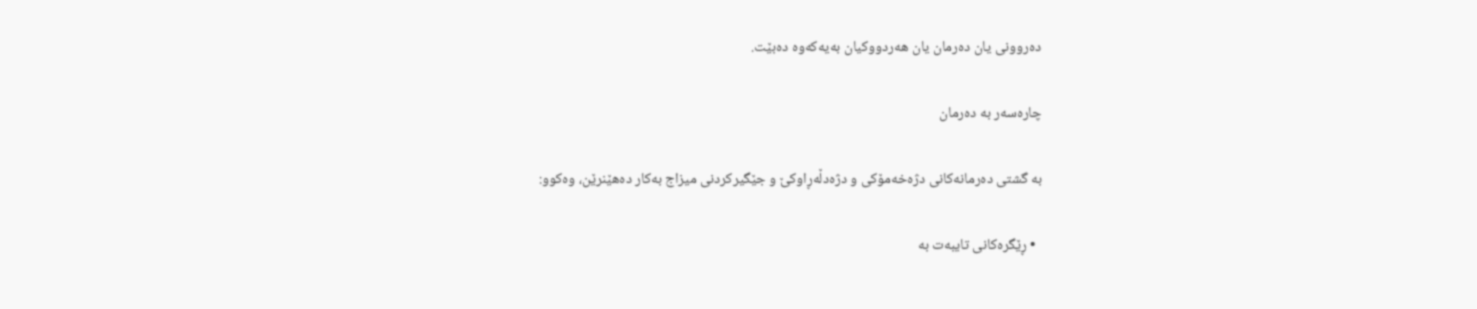دەروونی یان دەرمان یان هەردووکیان بەیەکەوە دەبێت.

چارەسەر بە دەرمان

بە گشتی دەرمانەکانی دژەخەمۆکی و دژەدڵەڕاوکێ و جێگیرکردنی میزاج بەکار دەهێنرێن، وەکوو:

  • ڕێگرەکانی تایبەت بە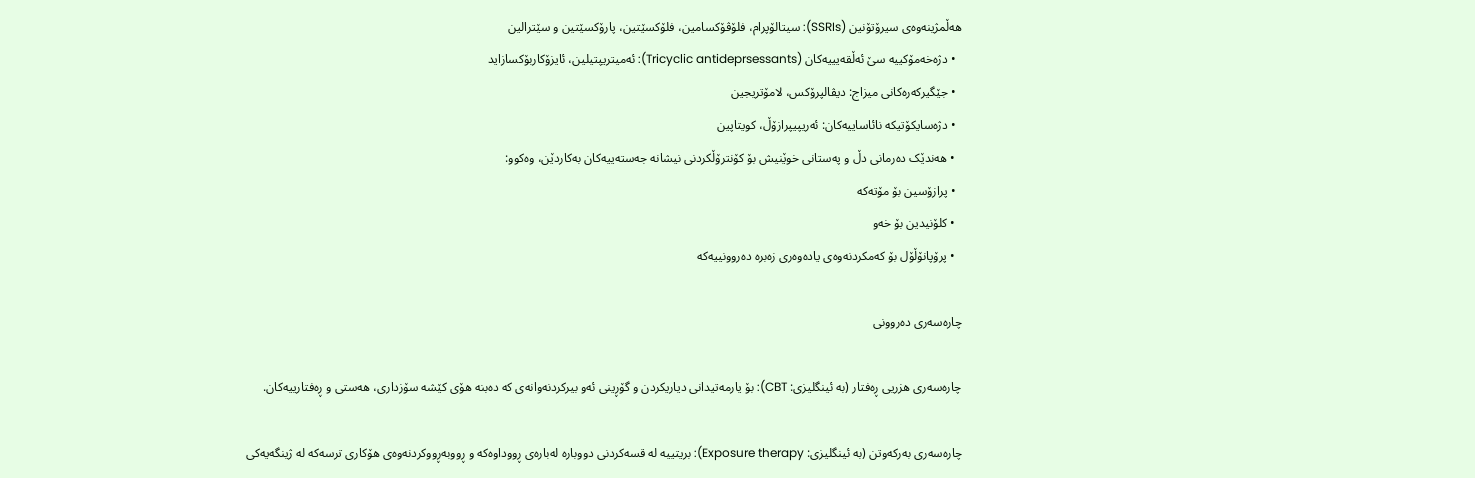هەڵمژینەوەی سیرۆتۆنین (SSRIs): سیتالۆپرام، فلۆڤۆکسامین، فلۆکسێتین، پارۆکسێتین و سێترالین
  • دژەخەمۆکییە سێ ئەڵقەیییەکان (Tricyclic antideprsessants): ئەمیتریپتیلین، ئایزۆکاربۆکسازاید
  • جێگیرکەرەکانی میزاج: دیڤالپرۆکس، لامۆتریجین
  • دژەسایکۆتیکە نائاساییەکان: ئەریپیپرازۆڵ، کویتاپین
  • هەندێک دەرمانی دڵ و پەستانی خوێنیش بۆ کۆنترۆڵکردنی نیشانە جەستەییەکان بەکاردێن، وەکوو:
  • پرازۆسین بۆ مۆتەکە
  • کلۆنیدین بۆ خەو
  • پرۆپانۆڵۆل بۆ کەمکردنەوەی یادەوەری زەبرە دەروونییەکە

چارەسەری دەروونی

چارەسەری هزریی ڕەفتار (بە ئینگلیزی: CBT): بۆ یارمەتیدانی دیاریکردن و گۆڕینی ئەو بیرکردنەوانەی کە دەبنە هۆی کێشە سۆزداری، هەستی و ڕەفتارییەکان.

چارەسەری بەرکەوتن (بە ئینگلیزی: Exposure therapy): بریتییە لە قسەکردنی دووبارە لەبارەی ڕووداوەکە و ڕووبەڕووکردنەوەی هۆکاری ترسەکە لە ژینگەیەکی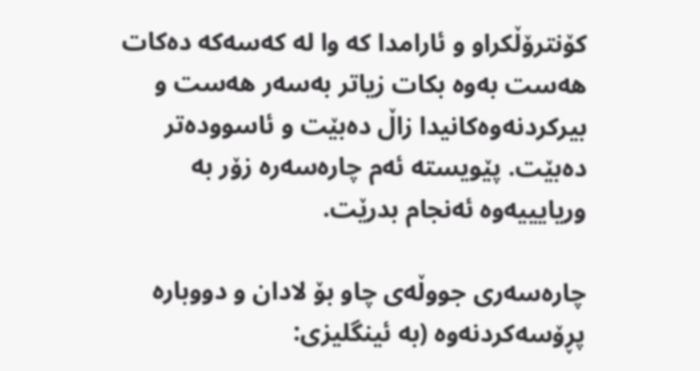کۆنترۆڵکراو و ئارامدا کە وا لە کەسەکە دەکات هەست بەوە بکات زیاتر بەسەر هەست و بیرکردنەوەکانیدا زاڵ دەبێت و ئاسوودەتر دەبێت. پێویستە ئەم چارەسەرە زۆر بە وریایییەوە ئەنجام بدرێت.

چارەسەری جووڵەی چاو بۆ لادان و دووبارە پڕۆسەکردنەوە (بە ئینگلیزی: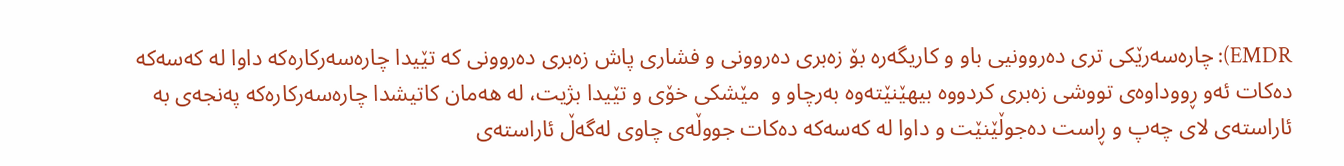EMDR): چارەسەرێکی تری دەروونیی باو و کاریگەرە بۆ زەبری دەروونی و فشاری پاش زەبری دەروونی کە تێیدا چارەسەرکارەکە داوا لە کەسەکە دەکات ئەو ڕووداوەی تووشی زەبری کردووە بیهێنێتەوە بەرچاو و  مێشکی خۆی و تێیدا بژیت، لە هەمان کاتیشدا چارەسەرکارەکە پەنجەی بە ئاراستەی لای چەپ و ڕاست دەجوڵێنێت و داوا لە کەسەکە دەکات جووڵەی چاوی لەگەڵ ئاراستەی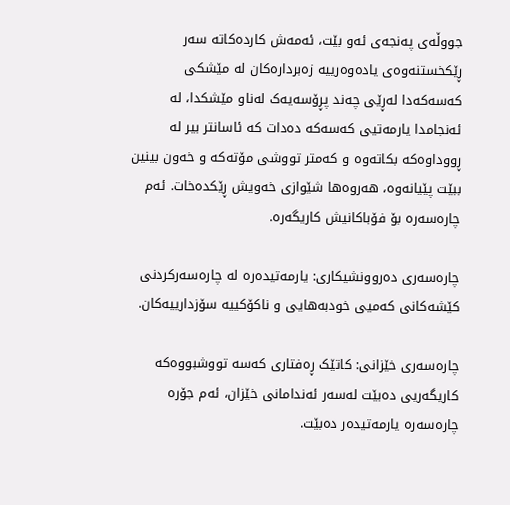جووڵەی پەنجەی ئەو بێت، ئەمەش کاردەکاتە سەر ڕێکخستنەوەی یادەوەرییە زەبردارەکان لە مێشکی کەسەکەدا لەڕێی چەند پڕۆسەیەک لەناو مێشکدا، لە ئەنجامدا یارمەتیی کەسەکە دەدات کە ئاسانتر بیر لە ڕووداوەکە بکاتەوە و کەمتر تووشی مۆتەکە و خەون بینین ببێت پێیانەوە، هەروەها شێوازی خەویش ڕێکدەخات. ئەم چارەسەرە بۆ فۆباکانیش کاریگەرە.

چارەسەری دەروونشیکاری: یارمەتیدەرە لە چارەسەرکردنی کێشەکانی کەمیی خودبەهایی و ناکۆکییە سۆزدارییەکان.

چارەسەری خێزانی: کاتێک ڕەفتاری کەسە تووشبووەکە کاریگەریی دەبێت لەسەر ئەندامانی خێزان، ئەم جۆرە چارەسەرە یارمەتیدەر دەبێت.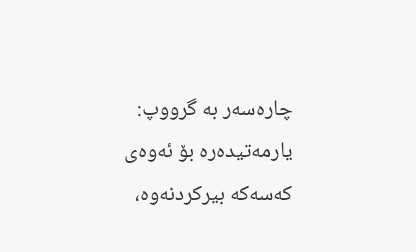چارەسەر بە گرووپ: یارمەتیدەرە بۆ ئەوەی کەسەکە بیرکردنەوە،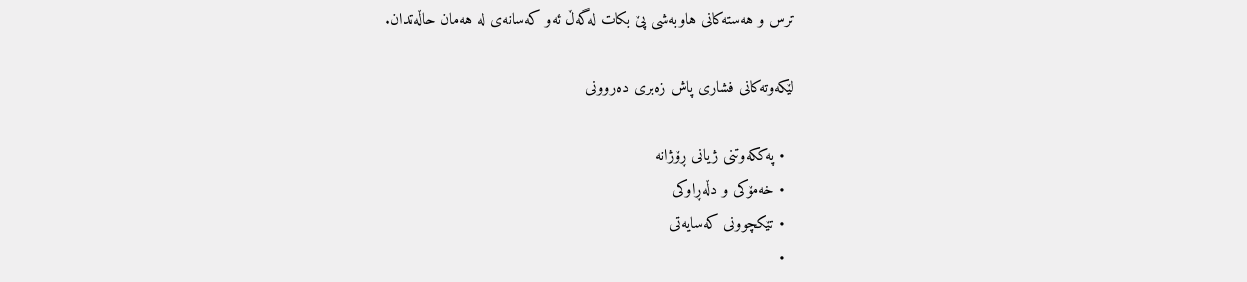ترس و هەستەکانی هاوبەشی پێ بکات لەگەڵ ئەو کەسانەی لە هەمان حاڵەتدان.

لێکەوتەکانی فشاری پاش زەبری دەروونی

  • پەککەوتنی ژیانی ڕۆژانە
  • خەمۆکی و دڵەڕاوکی
  • تێکچوونی کەسایەتی
  •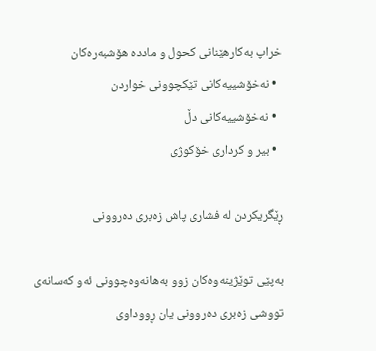خراپ بەکارهێنانی کحول و ماددە هۆشبەرەکان
  • نەخۆشییەکانی تێکچوونی خواردن
  • نەخۆشییەکانی دڵ
  • بیر و کرداری خۆکوژی

ڕێگریکردن لە فشاری پاش زەبری دەروونی

بەپێی توێژینەوەکان زوو بەهانەوەچوونی ئەو کەسانەی تووشی زەبری دەروونی یان ڕووداوی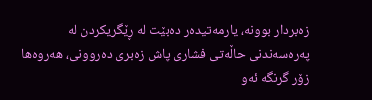زەبردار بوونە، یارمەتیدەر دەبێت لە ڕێگریکردن لە پەرەسەندنی حاڵەتی فشاری پاش زەبری دەروونی، هەروەها زۆر گرنگە ئەو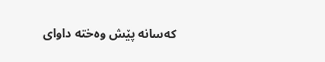کەسانە پێش وەختە داوای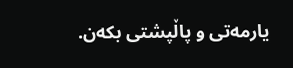یارمەتی و پاڵپشتی بکەن.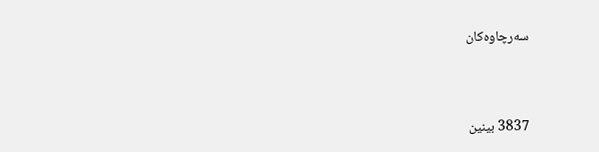سەرچاوەکان



3837 بینین